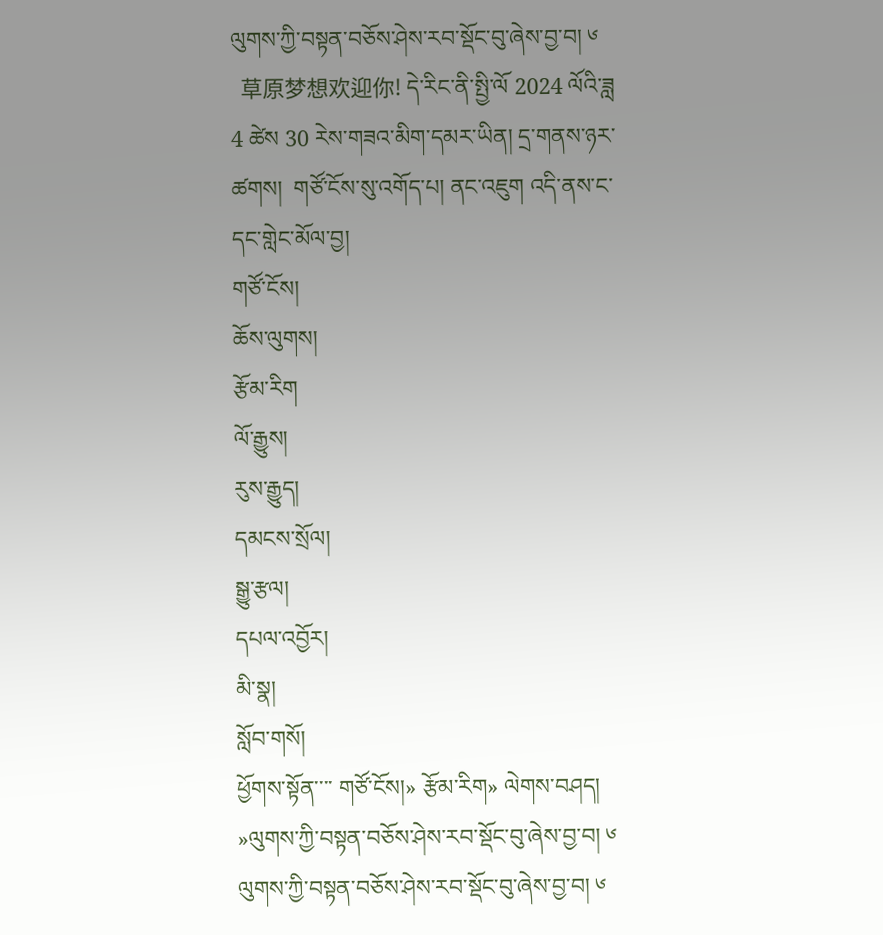ལུགས་ཀྱི་བསྟན་བཅོས་ཤེས་རབ་སྡོང་བུ་ཞེས་བྱ་བ། ༦
  草原梦想欢迎你! དེ་རིང་ནི་སྤྱི་ལོ 2024 ལོའི་ཟླ 4 ཚེས 30 རེས་གཟའ་མིག་དམར་ཡིན། དྲ་གནས་ཉར་ཚགས།  གཙོ་ངོས་སུ་འགོད་པ། ནང་འཇུག འདི་ནས་ང་དང་གླེང་མོལ་བྱ།
གཙོ་ངོས།
ཆོས་ལུགས།
རྩོམ་རིག
ལོ་རྒྱུས།
རུས་རྒྱུད།
དམངས་སྲོལ།
སྒྱུ་རྩལ།
དཔལ་འབྱོར།
མི་སྣ།
སློབ་གསོ།
ཕྱོགས་སྟོན་་་་ གཙོ་ངོས།» རྩོམ་རིག» ལེགས་བཤད། »ལུགས་ཀྱི་བསྟན་བཅོས་ཤེས་རབ་སྡོང་བུ་ཞེས་བྱ་བ། ༦
ལུགས་ཀྱི་བསྟན་བཅོས་ཤེས་རབ་སྡོང་བུ་ཞེས་བྱ་བ། ༦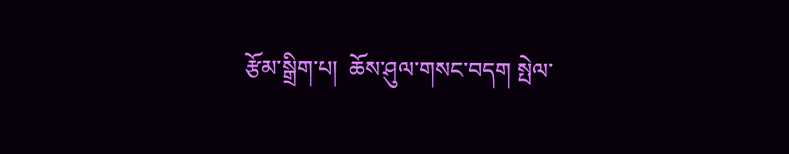རྩོམ་སྒྲིག་པ།  ཆོས་ཤུལ་གསང་བདག སྤེལ་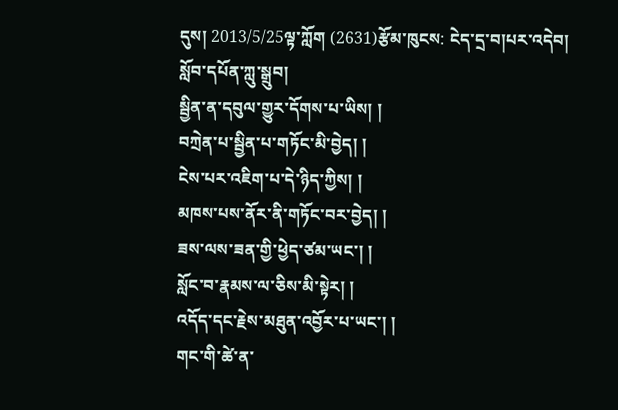དུས། 2013/5/25ལྟ་ཀློག (2631)རྩོམ་ཁུངས: ངེད་དྲ་བ།པར་འདེབ།
སློབ་དཔོན་ཀླུ་སྒྲུབ།
སྦྱིན་ན་དབུལ་གྱུར་དོགས་པ་ཡིས། །
བཀྲེན་པ་སྦྱིན་པ་གཏོང་མི་བྱེད། །
ངེས་པར་འཇིག་པ་དེ་ཉིད་ཀྱིས། །
མཁས་པས་ནོར་ནི་གཏོང་བར་བྱེད། །
ཟས་ལས་ཟན་གྱི་ཕྱེད་ཙམ་ཡང་། །
སློང་བ་རྣམས་ལ་ཅིས་མི་སྟེར། །
འདོད་དང་རྗེས་མཐུན་འབྱོར་པ་ཡང་། །
གང་གི་ཚེ་ན་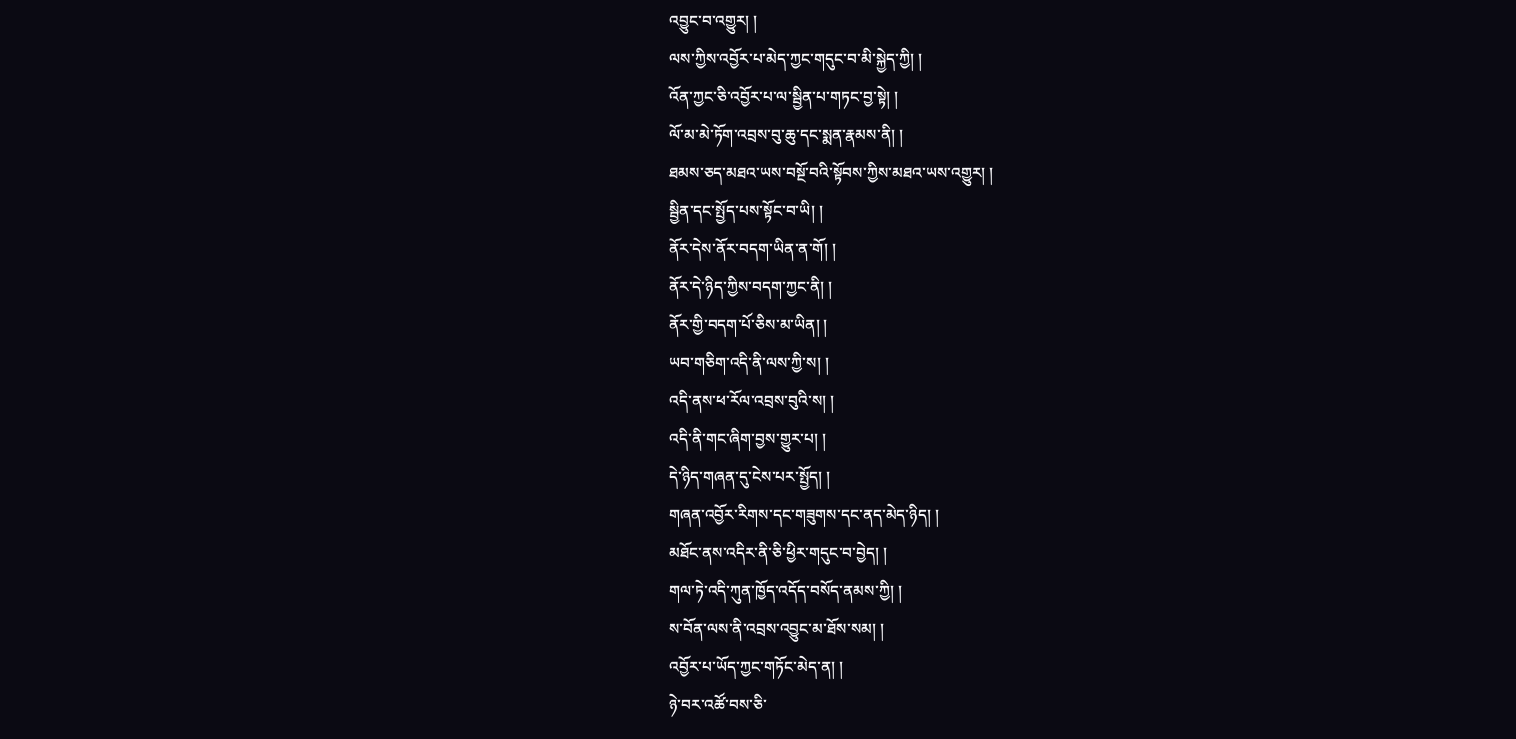འབྱུང་བ་འགྱུར། །
ལས་ཀྱིས་འབྱོར་པ་མེད་ཀྱང་གདུང་བ་མི་སྐྱེད་ཀྱི། །
འོན་ཀྱང་ཅི་འབྱོར་པ་ལ་སྦྱིན་པ་གཏང་བྱ་སྟེ། །
ལོ་མ་མེ་ཏོག་འབྲས་བུ་ཆུ་དང་སྨན་རྣམས་ནི། །
ཐམས་ཅད་མཐའ་ཡས་བསྔོ་བའི་སྟོབས་ཀྱིས་མཐའ་ཡས་འགྱུར། །
སྦྱིན་དང་སྤྱོད་པས་སྟོང་བ་ཡི། །
ནོར་དེས་ནོར་བདག་ཡིན་ན་གོ། །
ནོར་དེ་ཉིད་ཀྱིས་བདག་ཀྱང་ནི། །
ནོར་གྱི་བདག་པོ་ཅིས་མ་ཡིན། །
ཡབ་གཅིག་འདི་ནི་ལས་ཀྱི་ས། །
འདི་ནས་ཕ་རོལ་འབྲས་བུའི་ས། །
འདི་ནི་གང་ཞིག་བྱས་གྱུར་པ། །
དེ་ཉིད་གཞན་དུ་ངེས་པར་སྤྱོད། །
གཞན་འབྱོར་རིགས་དང་གཟུགས་དང་ནད་མེད་ཉིད། །
མཐོང་ནས་འདིར་ནི་ཅི་ཕྱིར་གདུང་བ་བྱེད། །
གལ་ཏེ་འདི་ཀུན་ཁྱོད་འདོད་བསོད་ནམས་ཀྱི། །
ས་བོན་ལས་ནི་འབྲས་འབྱུང་མ་ཐོས་སམ། །
འབྱོར་པ་ཡོད་ཀྱང་གཏོང་མེད་ན། །
ཉེ་བར་འཚོ་བས་ཅི་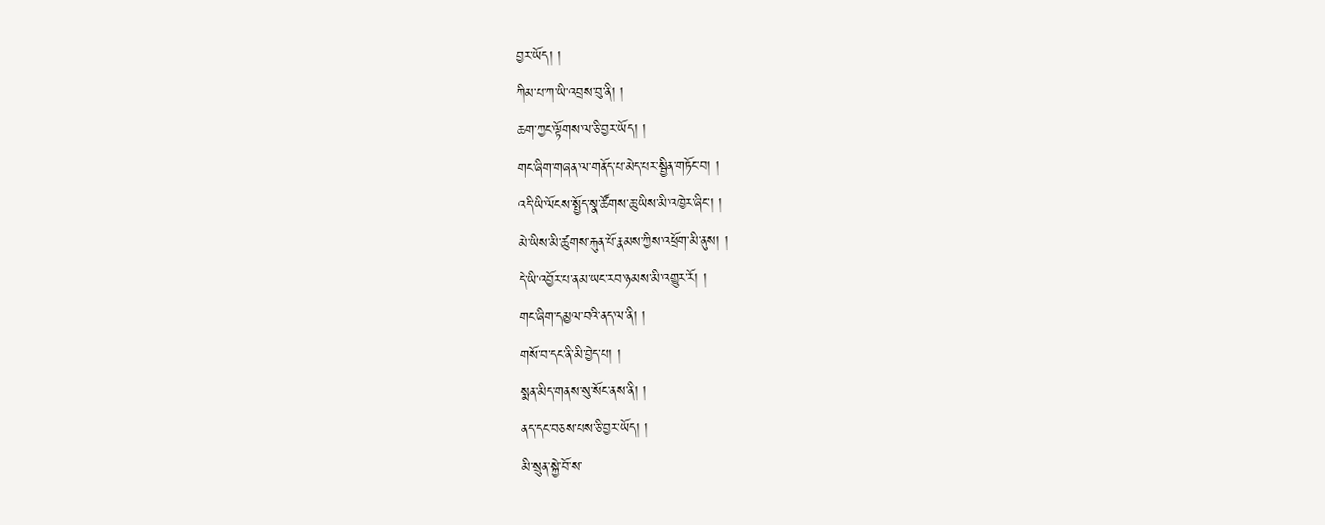བྱར་ཡོད། །
ཀིམ་པ་ཀ་ཡི་འབྲས་བུ་ནི། །
ཆག་ཀྱང་ལྟོགས་ལ་ཅི་བྱར་ཡོད། །
གང་ཞིག་གཞན་ལ་གནོད་པ་མེད་པར་སྦྱིན་གཏོང་བ། །
འདི་ཡི་ལོངས་སྤྱོད་སྣ་ཚོགས་ཆུ་ཡིས་མི་འཁྱེར་ཞིང་། །
མེ་ཡིས་མི་ཚུགས་རྐུན་པོ་རྣམས་ཀྱིས་འཕྲོག་མི་ནུས། །
དེ་ཡི་འབྱོར་པ་ནམ་ཡང་རབ་ཉམས་མི་འགྱུར་རོ། །
གང་ཞིག་དམྱལ་བའི་ནད་ལ་ནི། །
གསོ་བ་དང་ནི་མི་བྱེད་པ། །
སྨན་མིད་གནས་སུ་སོང་ནས་ནི། །
ནད་དང་བཅས་པས་ཅི་བྱར་ཡོད། །
མི་སྲུན་སྐྱེ་བོ་ས་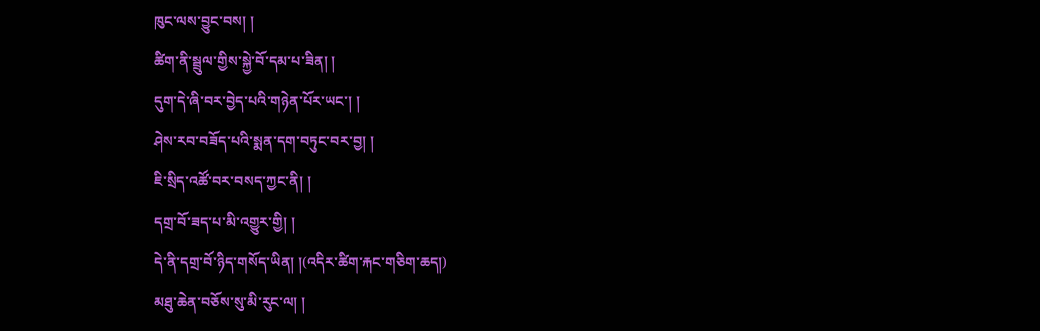ཁུང་ལས་བྱུང་བས། །
ཚིག་ནི་སྦྲུལ་གྱིས་སྐྱེ་བོ་དམ་པ་ཟིན། །
དུག་དེ་ཞི་བར་བྱེད་པའི་གཉེན་པོར་ཡང་། །
ཤེས་རབ་བཟོད་པའི་སྨན་དག་བཏུང་བར་བྱ། །
ཇི་སྲིད་འཚོ་བར་བསད་ཀྱང་ནི། །
དགྲ་བོ་ཟད་པ་མི་འགྱུར་གྱི། །
དེ་ནི་དགྲ་བོ་ཉིད་གསོད་ཡིན། །(འདིར་ཚིག་རྐང་གཅིག་ཆད།)
མཐུ་ཆེན་བཅོས་སུ་མི་རུང་ལ། །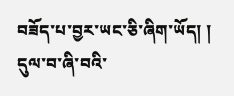བཟོད་པ་བྱར་ཡང་ཅི་ཞིག་ཡོད། །
དུལ་བ་ཞི་བའི་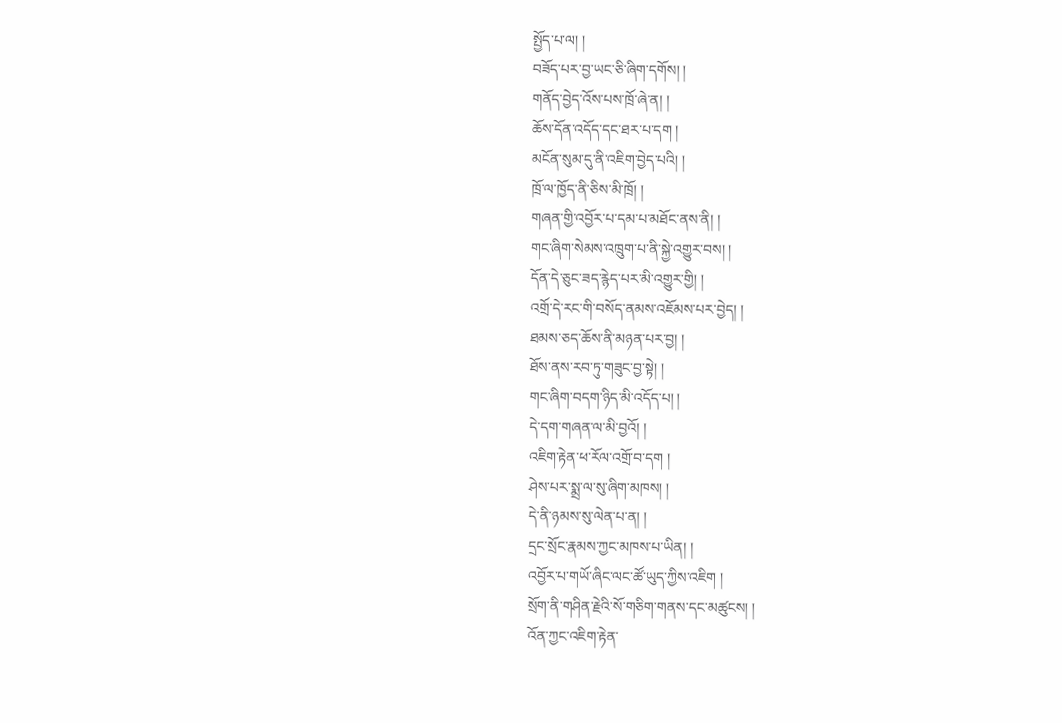སྤྱོད་པ་ལ། །
བཟོད་པར་བྱ་ཡང་ཅི་ཞིག་དགོས། །
གནོད་བྱེད་འོས་པས་ཁྲོ་ཞེ་ན། །
ཆོས་དོན་འདོད་དང་ཐར་པ་དག །
མངོན་སུམ་དུ་ནི་འཇིག་བྱེད་པའི། །
ཁྲོ་ལ་ཁྱོད་ནི་ཅིས་མི་ཁྲོ། །
གཞན་གྱི་འབྱོར་པ་དམ་པ་མཐོང་ནས་ནི། །
གང་ཞིག་སེམས་འཁྲུག་པ་ནི་སྐྱེ་འགྱུར་བས། །
དོན་དེ་ཅུང་ཟད་རྙེད་པར་མི་འགྱུར་གྱི། །
འགྲོ་དེ་རང་གི་བསོད་ནམས་འཇོམས་པར་བྱེད། །
ཐམས་ཅད་ཆོས་ནི་མཉན་པར་བྱ། །
ཐོས་ནས་རབ་ཏུ་གཟུང་བྱ་སྟེ། །
གང་ཞིག་བདག་ཉིད་མི་འདོད་པ། །
དེ་དག་གཞན་ལ་མི་བྱའོ། །
འཇིག་རྟེན་ཕ་རོལ་འགྲོ་བ་དག །
ཤེས་པར་སྨྲ་ལ་སུ་ཞིག་མཁས། །
དེ་ནི་ཉམས་སུ་ལེན་པ་ན། །
དྲང་སྲོང་རྣམས་ཀྱང་མཁས་པ་ཡིན། །
འབྱོར་པ་གཡོ་ཞིང་ལང་ཚོ་ཡུད་ཀྱིས་འཇིག །
སྲོག་ནི་གཤིན་རྗེའི་སོ་གཅིག་གནས་དང་མཚུངས། །
འོན་ཀྱང་འཇིག་རྟེན་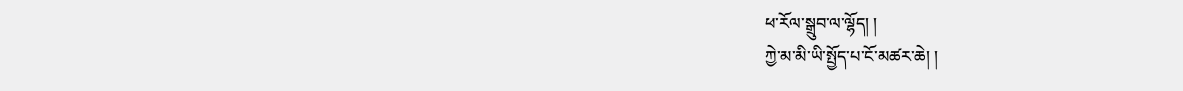ཕ་རོལ་སྒྲུབ་ལ་ལྷོད། །
ཀྱེ་མ་མི་ཡི་སྤྱོད་པ་ངོ་མཚར་ཆེ། །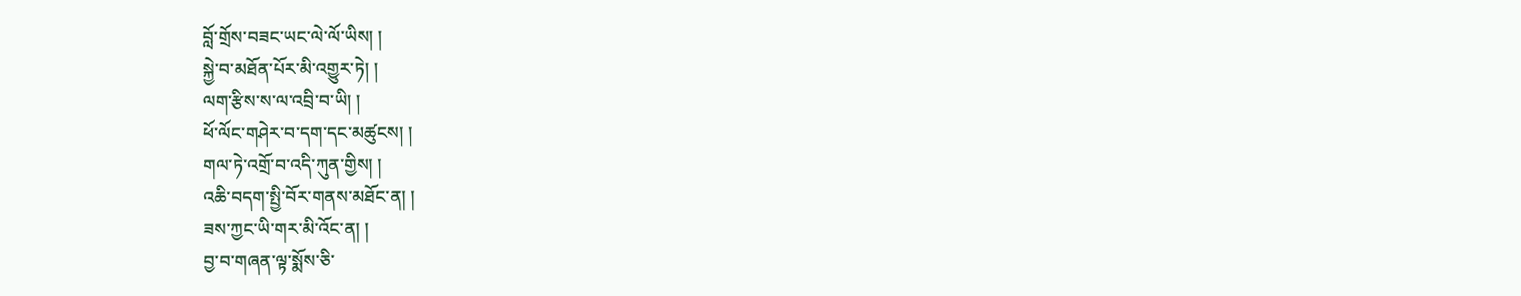བློ་གྲོས་བཟང་ཡང་ལེ་ལོ་ཡིས། །
སྐྱེ་བ་མཐོན་པོར་མི་འགྱུར་ཏེ། །
ལག་རྩིས་ས་ལ་འབྲི་བ་ཡི། །
ཕོ་ལོང་གཤེར་བ་དག་དང་མཚུངས། །
གལ་ཏེ་འགྲོ་བ་འདི་ཀུན་གྱིས། །
འཆི་བདག་སྤྱི་བོར་གནས་མཐོང་ན། །
ཟས་ཀྱང་ཡི་གར་མི་འོང་ན། །
བྱ་བ་གཞན་ལྟ་སྨོས་ཅི་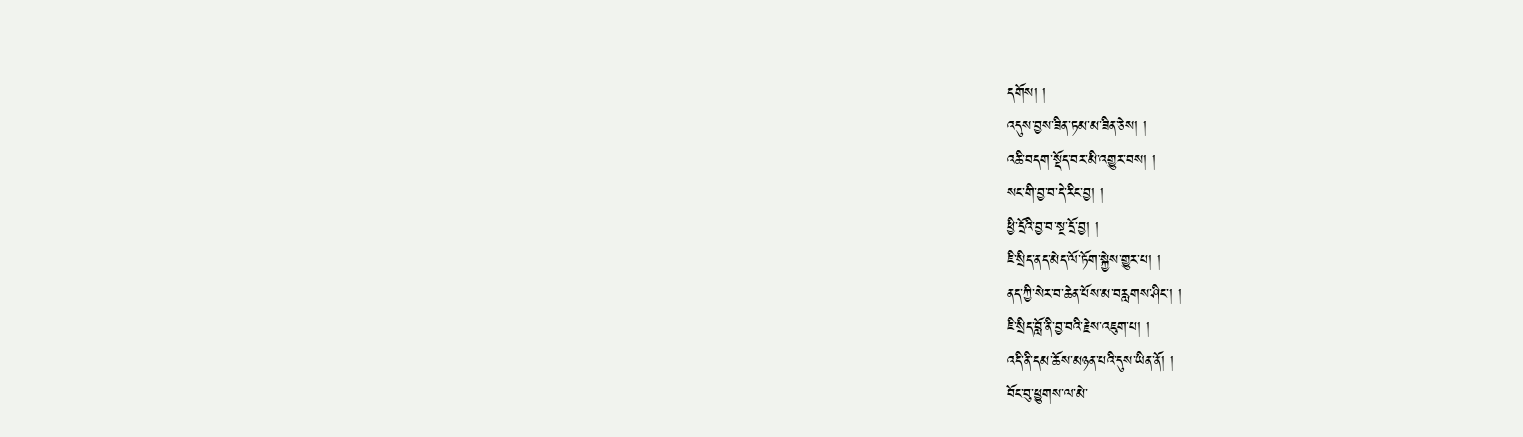དགོས། །
འདུས་བྱས་ཟིན་ཏམ་མ་ཟིན་ཅེས། །
འཆི་བདག་སྡོད་བར་མི་འགྱུར་བས། །
སང་གི་བྱ་བ་དེ་རིང་བྱ། །
ཕྱི་དྲོའི་བྱ་བ་སྔ་དྲོ་བྱ། །
ཇི་སྲིད་ནད་མེད་ལོ་ཏོག་སྐྱེས་གྱུར་པ། །
ནད་ཀྱི་སེར་བ་ཆེན་པོས་མ་བརླགས་ཤིང་། །
ཇི་སྲིད་བློ་ནི་བྱ་བའི་རྗེས་འཇུག་པ། །
འདི་ནི་དམ་ཆོས་མཉན་པའི་དུས་ཡིན་ནོ། །
བོང་བུ་ཕྱུགས་ལ་མེ་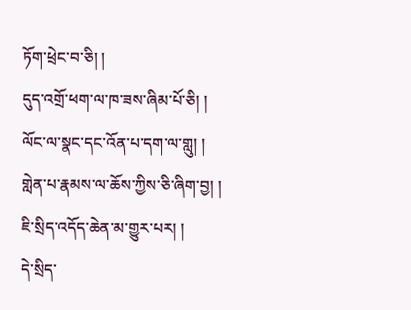ཏོག་ཕྲེང་བ་ཅི། །
དུད་འགྲོ་ཕག་ལ་ཁ་ཟས་ཞིམ་པོ་ཅི། །
ལོང་ལ་སྣང་དང་འོན་པ་དག་ལ་གླུ། །
གླེན་པ་རྣམས་ལ་ཆོས་ཀྱིས་ཅི་ཞིག་བྱ། །
ཇི་སྲིད་འདོད་ཆེན་མ་གྱུར་པར། །
དེ་སྲིད་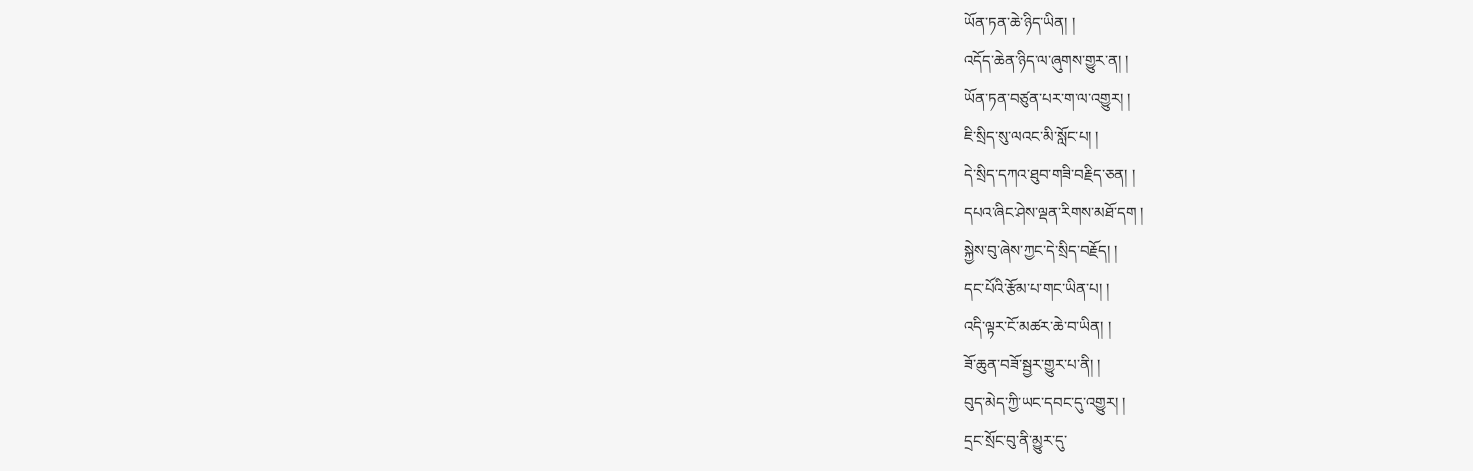ཡོན་ཏན་ཆེ་ཉིད་ཡིན། །
འདོད་ཆེན་ཉིད་ལ་ཞུགས་གྱུར་ན། །
ཡོན་ཏན་བཙུན་པར་ག་ལ་འགྱུར། །
ཇི་སྲིད་སུ་ལའང་མི་སློང་པ། །
དེ་སྲིད་དཀའ་ཐུབ་གཟི་བརྗིད་ཅན། །
དཔའ་ཞིང་ཤེས་ལྡན་རིགས་མཐོ་དག །
སྐྱེས་བུ་ཞེས་ཀྱང་དེ་སྲིད་བརྗོད། །
དང་པོའི་རྩོམ་པ་གང་ཡིན་པ། །
འདི་ལྟར་ངོ་མཚར་ཆེ་བ་ཡིན། །
ཟོ་ཆུན་བཟོ་སྦྱར་གྱུར་པ་ནི། །
བུད་མེད་ཀྱི་ཡང་དབང་དུ་འགྱུར། །
དྲང་སྲོང་བུ་ནི་མྱུར་དུ་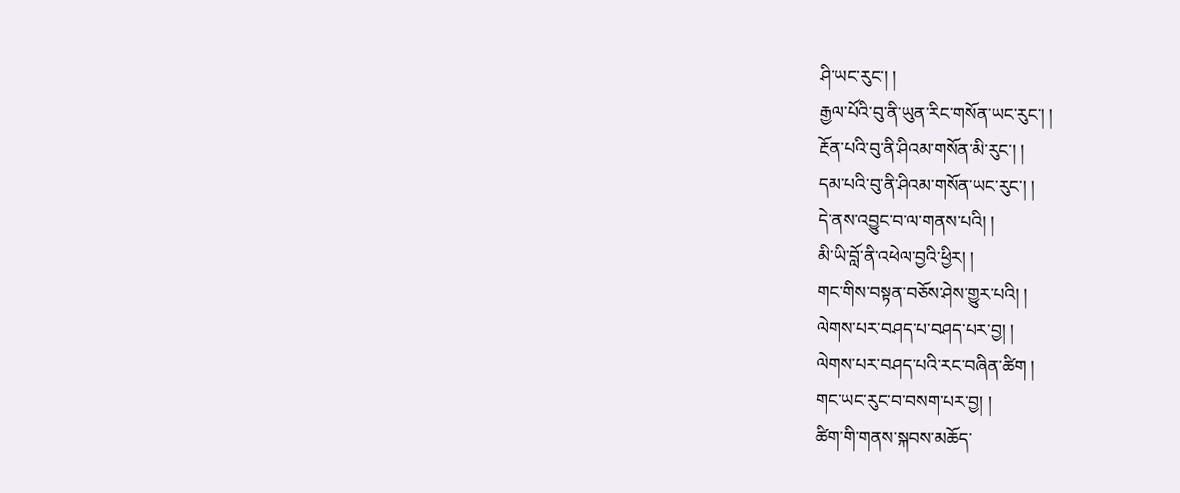ཤི་ཡང་རུང་། །
རྒྱལ་པོའི་བུ་ནི་ཡུན་རིང་གསོན་ཡང་རུང་། །
རྔོན་པའི་བུ་ནི་ཤིའམ་གསོན་མི་རུང་། །
དམ་པའི་བུ་ནི་ཤིའམ་གསོན་ཡང་རུང་། །
དེ་ནས་འབྱུང་བ་ལ་གནས་པའི། །
མི་ཡི་བློ་ནི་འཕེལ་བྱའི་ཕྱིར། །
གང་གིས་བསྟན་བཅོས་ཤེས་གྱུར་པའི། །
ལེགས་པར་བཤད་པ་བཤད་པར་བྱ། །
ལེགས་པར་བཤད་པའི་རང་བཞིན་ཚིག །
གང་ཡང་རུང་བ་བསག་པར་བྱ། །
ཚིག་གི་གནས་སྐབས་མཆོད་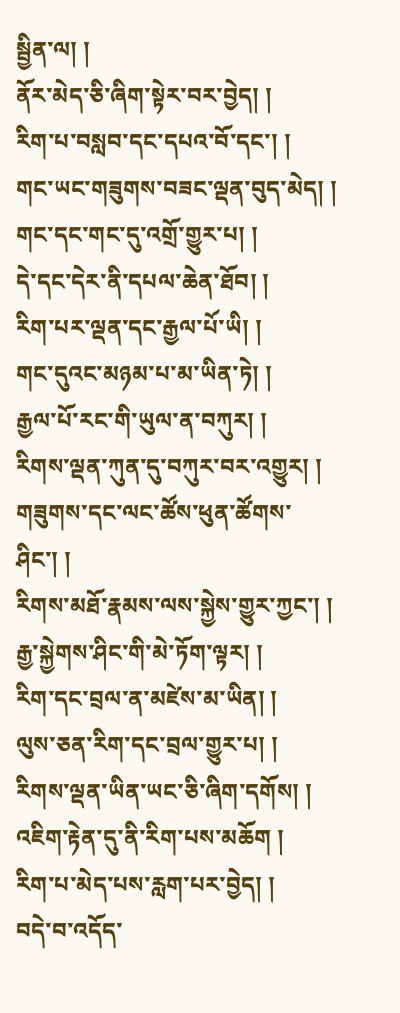སྦྱིན་ལ། །
ནོར་མེད་ཅི་ཞིག་སྟེར་བར་བྱེད། །
རིག་པ་བསླབ་དང་དཔའ་བོ་དང་། །
གང་ཡང་གཟུགས་བཟང་ལྡན་བུད་མེད། །
གང་དང་གང་དུ་འགྲོ་གྱུར་པ། །
དེ་དང་དེར་ནི་དཔལ་ཆེན་ཐོབ། །
རིག་པར་ལྡན་དང་རྒྱལ་པོ་ཡི། །
གང་དུའང་མཉམ་པ་མ་ཡིན་ཏེ། །
རྒྱལ་པོ་རང་གི་ཡུལ་ན་བཀུར། །
རིགས་ལྡན་ཀུན་དུ་བཀུར་བར་འགྱུར། །
གཟུགས་དང་ལང་ཚོས་ཕུན་ཚོགས་ཤིང་། །
རིགས་མཐོ་རྣམས་ལས་སྐྱེས་གྱུར་ཀྱང་། །
རྒྱ་སྐྱེགས་ཤིང་གི་མེ་ཏོག་ལྟར། །
རིག་དང་བྲལ་ན་མཛེས་མ་ཡིན། །
ལུས་ཅན་རིག་དང་བྲལ་གྱུར་པ། །
རིགས་ལྡན་ཡིན་ཡང་ཅི་ཞིག་དགོས། །
འཇིག་རྟེན་དུ་ནི་རིག་པས་མཆོག །
རིག་པ་མེད་པས་རླག་པར་བྱེད། །
བདེ་བ་འདོད་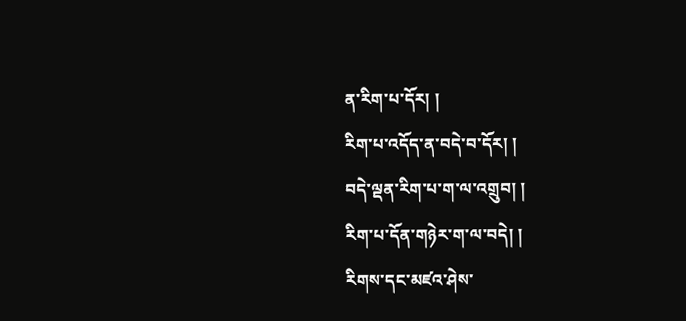ན་རིག་པ་དོར། །
རིག་པ་འདོད་ན་བདེ་བ་དོར། །
བདེ་ལྡན་རིག་པ་ག་ལ་འགྲུབ། །
རིག་པ་དོན་གཉེར་ག་ལ་བདེ། །
རིགས་དང་མཛའ་ཤེས་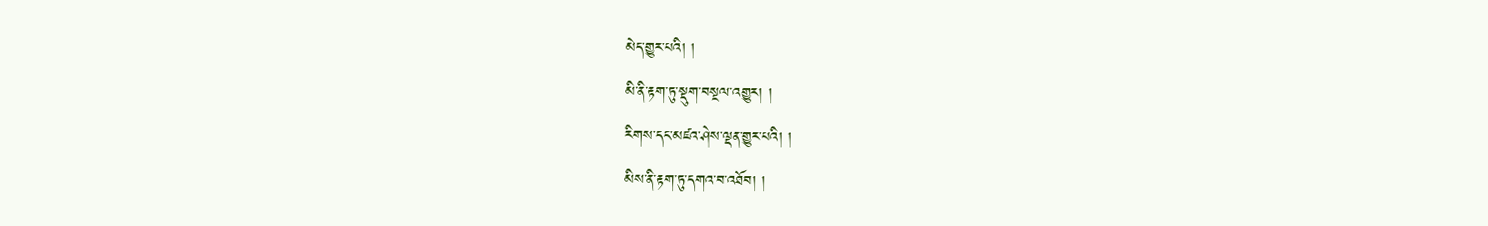མེད་གྱུར་པའི། །
མི་ནི་རྟག་ཏུ་སྡུག་བསྔལ་འགྱུར། །
རིགས་དང་མཛའ་ཤེས་ལྡན་གྱུར་པའི། །
མིས་ནི་རྟག་ཏུ་དགའ་བ་འཐོབ། །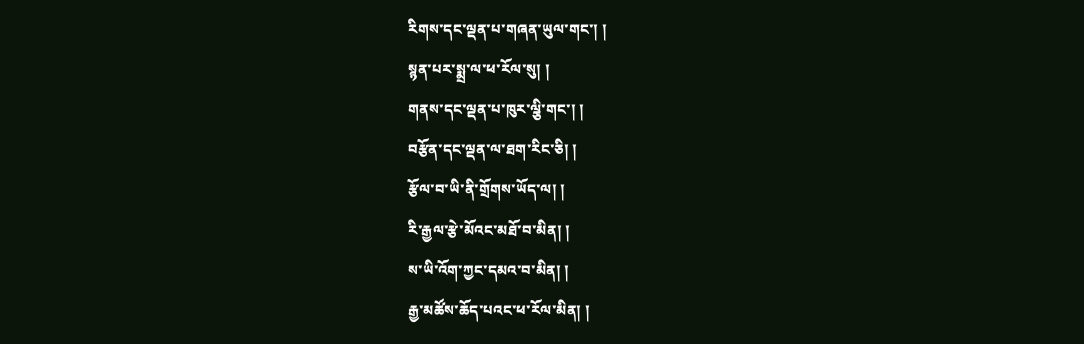རིགས་དང་ལྡན་པ་གཞན་ཡུལ་གང་། །
སྙན་པར་སྨྲ་ལ་ཕ་རོལ་སུ། །
གནས་དང་ལྡན་པ་ཁུར་ལྕི་གང་། །
བརྩོན་དང་ལྡན་ལ་ཐག་རིང་ཅི། །
རྩོལ་བ་ཡི་ནི་གྲོགས་ཡོད་ལ། །
རི་རྒྱལ་རྩེ་མོའང་མཐོ་བ་མིན། །
ས་ཡི་འོག་ཀྱང་དམའ་བ་མིན། །
རྒྱ་མཚོས་ཆོད་པའང་ཕ་རོལ་མིན། །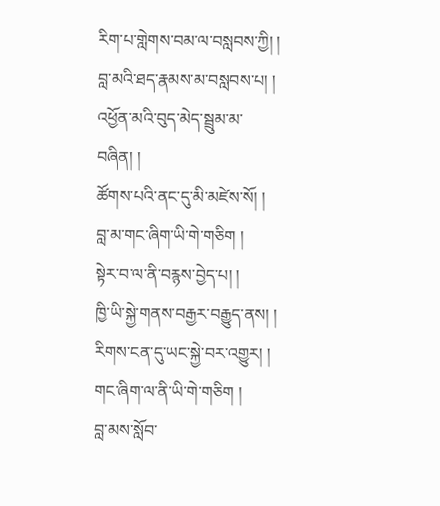རིག་པ་གླེགས་བམ་ལ་བསླབས་ཀྱི། །
བླ་མའི་ཐད་རྣམས་མ་བསླབས་པ། །
འཕྱོན་མའི་བུད་མེད་སྦྲུམ་མ་བཞིན། །
ཚོགས་པའི་ནང་དུ་མི་མཛེས་སོ། །
བླ་མ་གང་ཞིག་ཡི་གེ་གཅིག །
སྟེར་བ་ལ་ནི་བརྙས་བྱེད་པ། །
ཁྱི་ཡི་སྐྱེ་གནས་བརྒྱར་བརྒྱུད་ནས། །
རིགས་ངན་དུ་ཡང་སྐྱེ་བར་འགྱུར། །
གང་ཞིག་ལ་ནི་ཡི་གེ་གཅིག །
བླ་མས་སློབ་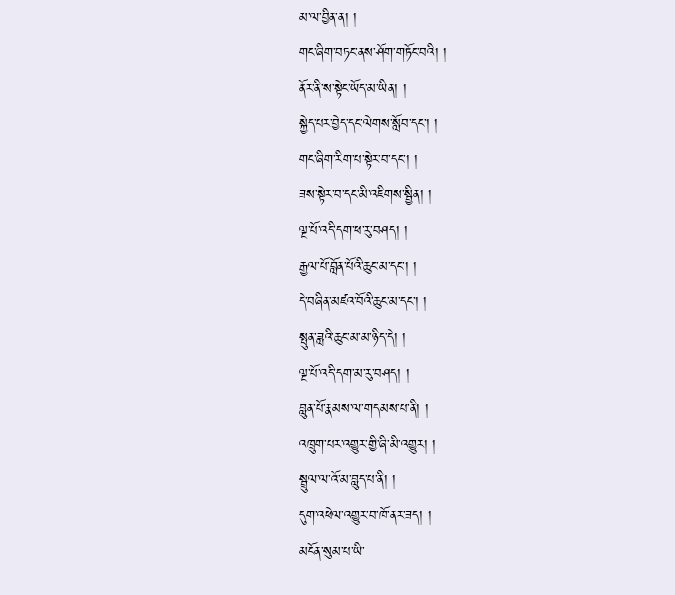མ་ལ་བྱིན་ན། །
གང་ཞིག་བཏང་ནས་ཤོག་གཏོང་བའི། །
ནོར་ནི་ས་སྟེང་ཡོད་མ་ཡིན། །
སྐྱེད་པར་བྱེད་དང་ལེགས་སློབ་དང་། །
གང་ཞིག་རིག་པ་སྟེར་བ་དང་། །
ཟས་སྟེར་བ་དང་མི་འཇིགས་སྦྱིན། །
ལྔ་པོ་འདི་དག་ཕ་རུ་བཤད། །
རྒྱལ་པོ་བློན་པོའི་ཆུང་མ་དང་། །
དེ་བཞིན་མཛའ་བོའི་ཆུང་མ་དང་། །
སྤུན་ཟླའི་ཆུང་མ་མ་ཉིད་དེ། །
ལྔ་པོ་འདི་དག་མ་རུ་བཤད། །
བླུན་པོ་རྣམས་ལ་གདམས་པ་ནི། །
འཁྲུག་པར་འགྱུར་གྱི་ཞི་མི་འགྱུར། །
སྦྲུལ་ལ་འོ་མ་བླུད་པ་ནི། །
དུག་འཕེལ་འགྱུར་བ་ཁོ་ནར་ཟད། །
མངོན་སུམ་པ་ཡི་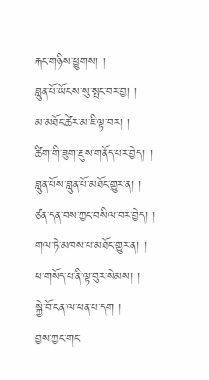རྐང་གཉིས་ཕྱུགས། །
བླུན་པོ་ཡོངས་སུ་སྤང་བར་བྱ། །
མ་མཐོང་ཚེར་མ་ཇི་ལྟ་བར། །
ཚིག་གི་ཟུག་རྔུས་གནོད་པར་བྱེད། །
བླུན་པོས་བླུན་པོ་མཐོང་གྱུར་ན། །
ཙན་དན་བས་ཀྱང་བསིལ་བར་བྱེད། །
གལ་ཏེ་མཁས་པ་མཐོང་གྱུར་ན། །
ཕ་གསོད་པ་ནི་ལྟ་བུར་སེམས། །
སྐྱེ་བོ་ངན་ལ་ཕན་པ་དག །
བྱས་ཀྱང་གང་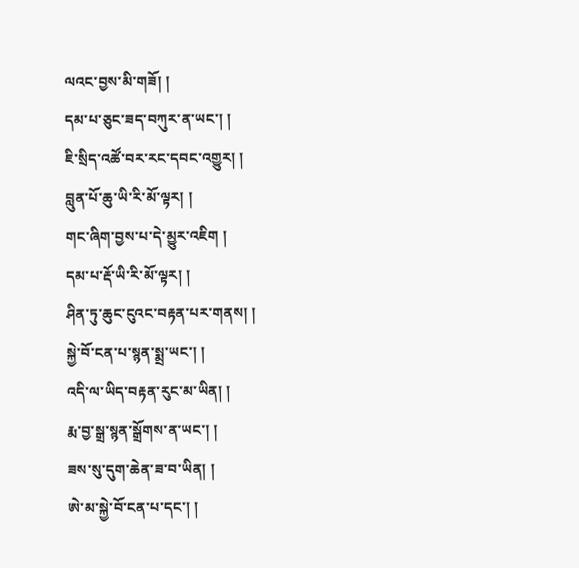ལའང་བྱས་མི་གཟོ། །
དམ་པ་ཅུང་ཟད་བཀུར་ན་ཡང་། །
ཇི་སྲིད་འཚོ་བར་རང་དབང་འགྱུར། །
བླུན་པོ་ཆུ་ཡི་རི་མོ་ལྟར། །
གང་ཞིག་བྱས་པ་དེ་མྱུར་འཇིག །
དམ་པ་རྡོ་ཡི་རི་མོ་ལྟར། །
ཤིན་ཏུ་ཆུང་ངུའང་བརྟན་པར་གནས། །
སྐྱེ་བོ་ངན་པ་སྙན་སྨྲ་ཡང་། །
འདི་ལ་ཡིད་བརྟན་རུང་མ་ཡིན། །
རྨ་བྱ་སྒྲ་སྙན་སྒྲོགས་ན་ཡང་། །
ཟས་སུ་དུག་ཆེན་ཟ་བ་ཡིན། །
ཨེ་མ་སྐྱེ་བོ་ངན་པ་དང་། །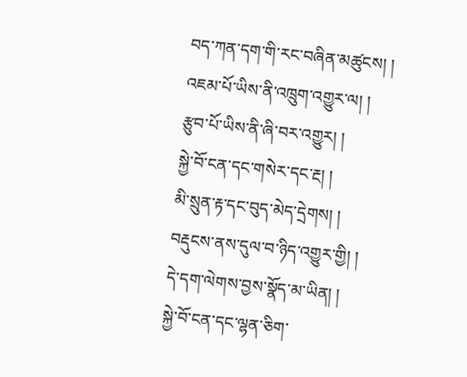བད་ཀན་དག་གི་རང་བཞིན་མཚུངས། །
འཇམ་པོ་ཡིས་ནི་འཁྲུག་འགྱུར་ལ། །
རྩུབ་པོ་ཡིས་ནི་ཞི་བར་འགྱུར། །
སྐྱེ་བོ་ངན་དང་གསེར་དང་རྔ། །
མི་སྲུན་རྟ་དང་བུད་མེད་དྲེགས། །
བརྡུངས་ནས་དུལ་བ་ཉིད་འགྱུར་གྱི། །
དེ་དག་ལེགས་བྱས་སྣོད་མ་ཡིན། །
སྐྱེ་བོ་ངན་དང་ལྷན་ཅིག་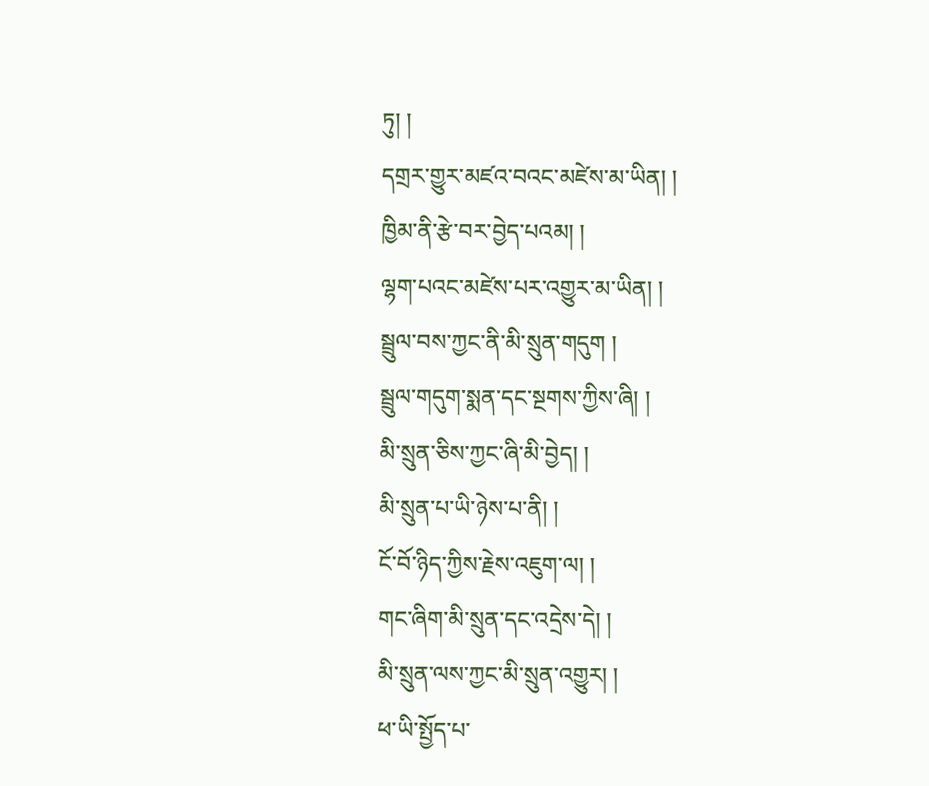ཏུ། །
དགྲར་གྱུར་མཛའ་བའང་མཛེས་མ་ཡིན། །
ཁྱིམ་ནི་རྩེ་བར་བྱེད་པའམ། །
ལྷག་པའང་མཛེས་པར་འགྱུར་མ་ཡིན། །
སྦྲུལ་བས་ཀྱང་ནི་མི་སྲུན་གདུག །
སྦྲུལ་གདུག་སྨན་དང་སྔགས་ཀྱིས་ཞི། །
མི་སྲུན་ཅིས་ཀྱང་ཞི་མི་བྱེད། །
མི་སྲུན་པ་ཡི་ཉེས་པ་ནི། །
ངོ་བོ་ཉིད་ཀྱིས་རྗེས་འཇུག་ལ། །
གང་ཞིག་མི་སྲུན་དང་འདྲེས་དེ། །
མི་སྲུན་ལས་ཀྱང་མི་སྲུན་འགྱུར། །
ཕ་ཡི་སྤྱོད་པ་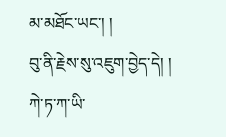མ་མཐོང་ཡང་། །
བུ་ནི་རྗེས་སུ་འཇུག་བྱེད་དེ། །
ཀེ་ཏ་ཀ་ཡི་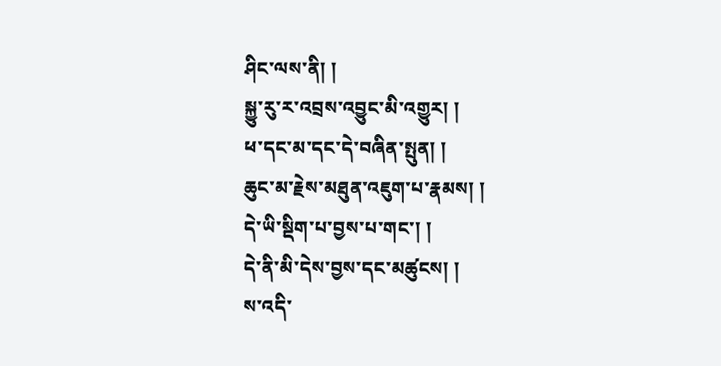ཤིང་ལས་ནི། །
སྐྱུ་རུ་ར་འབྲས་འབྱུང་མི་འགྱུར། །
ཕ་དང་མ་དང་དེ་བཞིན་སྤུན། །
ཆུང་མ་རྗེས་མཐུན་འཇུག་པ་རྣམས། །
དེ་ཡི་སྡིག་པ་བྱས་པ་གང་། །
དེ་ནི་མི་དེས་བྱས་དང་མཚུངས། །
ས་འདི་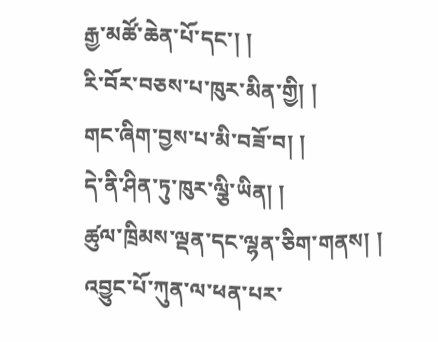རྒྱ་མཚོ་ཆེན་པོ་དང་། །
རི་བོར་བཅས་པ་ཁུར་མིན་གྱི། །
གང་ཞིག་བྱས་པ་མི་བཟོ་བ། །
དེ་ནི་ཤིན་ཏུ་ཁུར་ལྕི་ཡིན། །
ཚུལ་ཁྲིམས་ལྡན་དང་ལྷན་ཅིག་གནས། །
འབྱུང་པོ་ཀུན་ལ་ཕན་པར་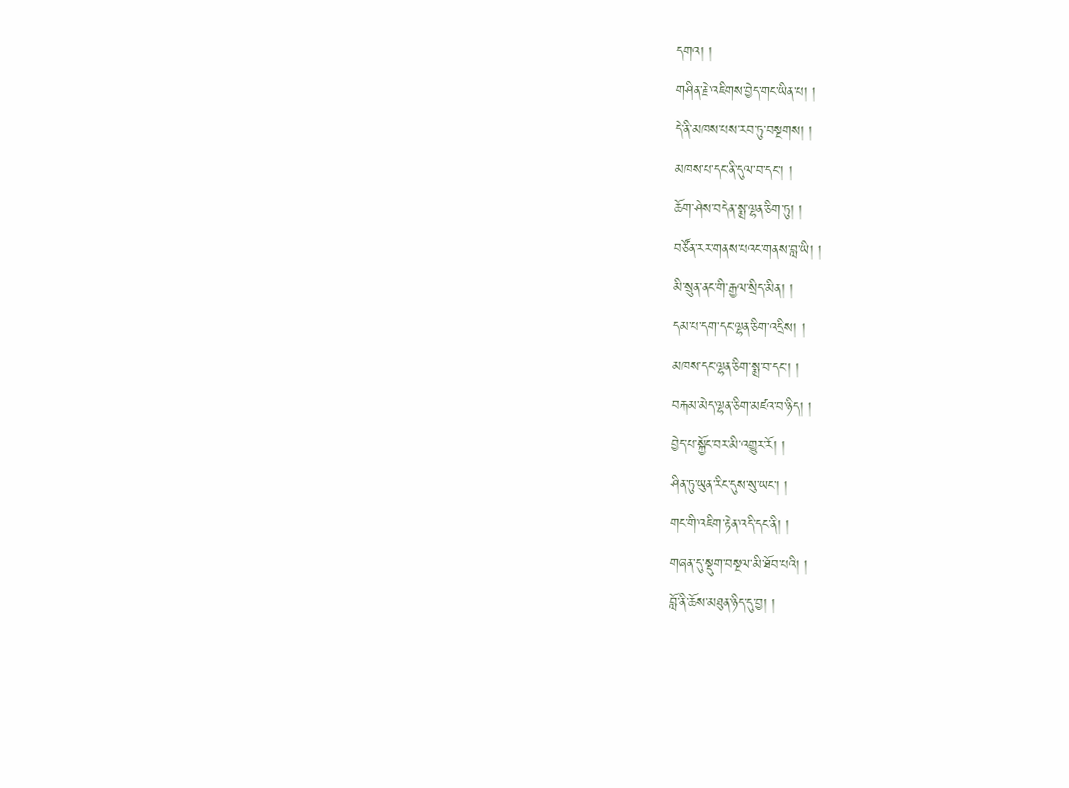དགའ། །
གཤིན་རྗེ་འཇིགས་བྱེད་གང་ཡིན་པ། །
དེ་ནི་མཁས་པས་རབ་ཏུ་བསྔགས། །
མཁས་པ་དང་ནི་དུལ་བ་དང་། །
ཆོག་ཤེས་བདེན་སྨྲ་ལྷན་ཅིག་ཏུ། །
བཙོན་རར་གནས་པའང་གནས་བླ་ཡི། །
མི་སྲུན་ནང་གི་རྒྱལ་སྲིད་མིན། །
དམ་པ་དག་དང་ལྷན་ཅིག་འདྲིས། །
མཁས་དང་ལྷན་ཅིག་སྨྲ་བ་དང་། །
བརྐམ་མེད་ལྷན་ཅིག་མཛའ་བ་ཉིད། །
བྱེད་པ་སྐྱོང་བར་མི་འགྱུར་རོ། །
ཤིན་ཏུ་ཡུན་རིང་དུས་སུ་ཡང་། །
གང་གི་འཇིག་རྟེན་འདི་དང་ནི། །
གཞན་དུ་སྡུག་བསྔལ་མི་ཐོབ་པའི། །
བློ་ནི་ཆོས་མཐུན་ཉིད་དུ་བྱ། །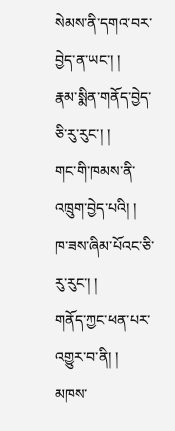སེམས་ནི་དགའ་བར་བྱེད་ན་ཡང་། །
རྣམ་སྨིན་གནོད་བྱེད་ཅི་རུ་རུང་། །
གང་གི་ཁམས་ནི་འཁྲུག་བྱེད་པའི། །
ཁ་ཟས་ཞིམ་པོའང་ཅི་རུ་རུང་། །
གནོད་ཀྱང་ཕན་པར་འགྱུར་བ་ནི། །
མཁས་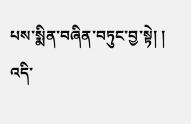པས་སྨིན་བཞིན་བཏུང་བྱ་སྟེ། །
འདི་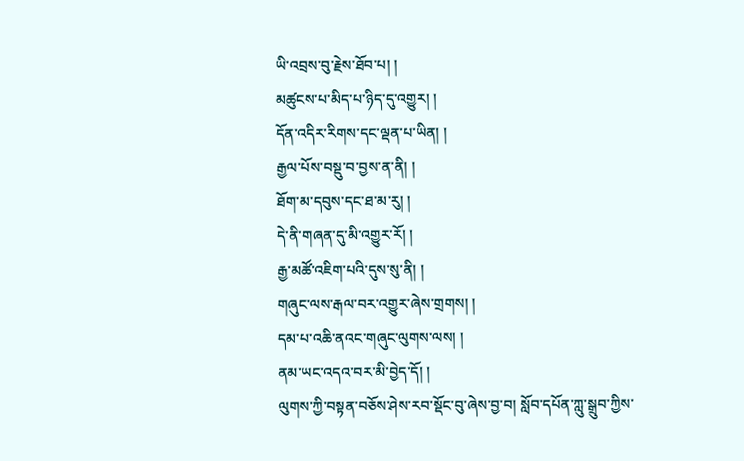ཡི་འབྲས་བུ་རྗེས་ཐོབ་པ། །
མཚུངས་པ་མིད་པ་ཉིད་དུ་འགྱུར། །
དོན་འདིར་རིགས་དང་ལྡན་པ་ཡིན། །
རྒྱལ་པོས་བསྡུ་བ་བྱས་ན་ནི། །
ཐོག་མ་དབུས་དང་ཐ་མ་རུ། །
དེ་ནི་གཞན་དུ་མི་འགྱུར་རོ། །
རྒྱ་མཚོ་འཇིག་པའི་དུས་སུ་ནི། །
གཞུང་ལས་རྒལ་བར་འགྱུར་ཞེས་གྲགས། །
དམ་པ་འཆི་ནའང་གཞུང་ལུགས་ལས། །
ནམ་ཡང་འདའ་བར་མི་བྱེད་དོ། །
ལུགས་ཀྱི་བསྟན་བཅོས་ཤེས་རབ་སྡོང་བུ་ཞེས་བྱ་བ། སློབ་དཔོན་ཀླུ་སྒྲུབ་ཀྱིས་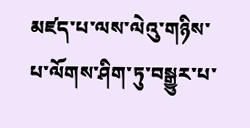མཛད་པ་ལས་ལེའུ་གཉིས་པ་ལོགས་ཤིག་ཏུ་བསྒྱུར་པ་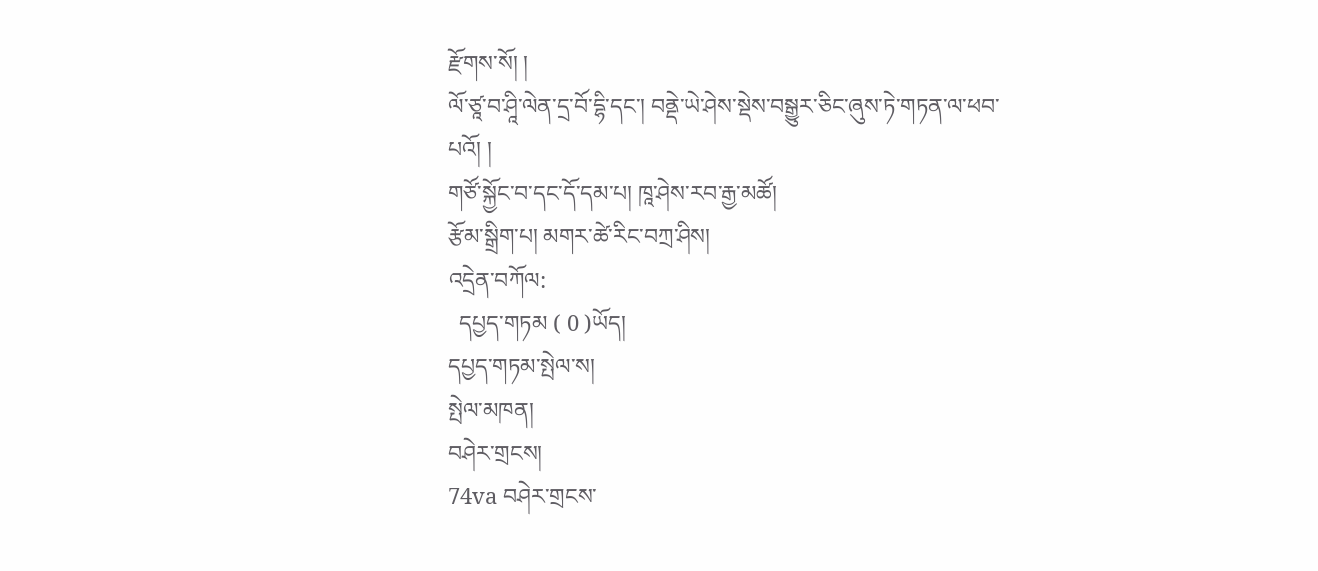རྫོགས་སོ། །
ལོ་ཙཱ་བ་ཤཱི་ལེན་དྲ་བོ་དྷི་དང་། བནྡེ་ཡེ་ཤེས་སྡེས་བསྒྱུར་ཅིང་ཞུས་ཏེ་གཏན་ལ་ཕབ་པའོ། །
གཙོ་སྐྱོང་བ་དང་དོ་དམ་པ། ཁཱ་ཤེས་རབ་རྒྱ་མཚོ།
རྩོམ་སྒྲིག་པ། མགར་ཚེ་རིང་བཀྲ་ཤིས།
འདྲེན་བཀོལ:
  དཔྱད་གཏམ ( 0 )ཡོད།
དཔྱད་གཏམ་སྤེལ་ས།
སྤེལ་མཁན།
བཤེར་གྲངས།
74va བཤེར་གྲངས་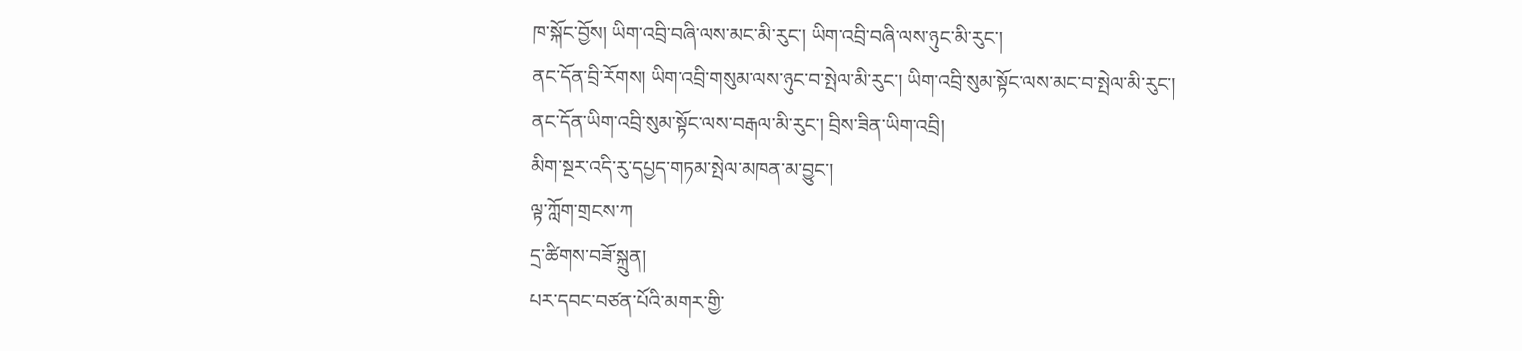ཁ་སྐོང་བྱོས། ཡིག་འབྲི་བཞི་ལས་མང་མི་རུང་། ཡིག་འབྲི་བཞི་ལས་ཉུང་མི་རུང་།
ནང་དོན་བྲི་རོགས། ཡིག་འབྲི་གསུམ་ལས་ཉུང་བ་སྤེལ་མི་རུང་། ཡིག་འབྲི་སུམ་སྟོང་ལས་མང་བ་སྤེལ་མི་རུང་།
ནང་དོན་ཡིག་འབྲི་སུམ་སྟོང་ལས་བརྒལ་མི་རུང་། བྲིས་ཟིན་ཡིག་འབྲི།
མིག་སྔར་འདི་རུ་དཔྱད་གཏམ་སྤེལ་མཁན་མ་བྱུང་།
ལྟ་ཀློག་གྲངས་ཀ
དྲ་ཚིགས་བཟོ་སྐྲུན།
པར་དབང་བཙན་པོའི་མགར་གྱི་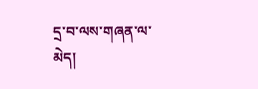དྲ་བ་ལས་གཞན་ལ་མེད།